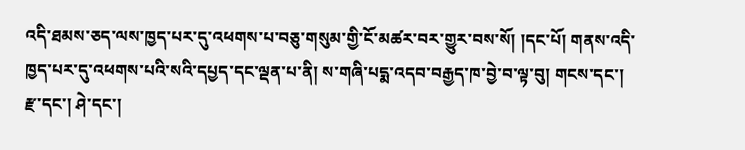འདི་ཐམས་ཅད་ལས་ཁྱད་པར་དུ་འཕགས་པ་བཅུ་གསུམ་གྱི་ངོ་མཚར་བར་གྱུར་བས་སོ། །དང་པོ། གནས་འདི་ཁྱད་པར་དུ་འཕགས་པའི་སའི་དཔྱད་དང་ལྡན་པ་ནི། ས་གཞི་པདྨ་འདབ་བརྒྱད་ཁ་བྱེ་བ་ལྟ་བུ། གངས་དང་། རྫ་དང་། ཤེ་དང་།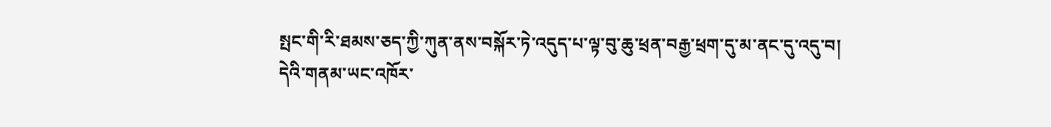སྤང་གི་རི་ཐམས་ཅད་ཀྱི་ཀུན་ནས་བསྐོར་ཏེ་འདུད་པ་ལྟ་བུ་ཆུ་ཕྲན་བརྒྱ་ཕྲག་དུ་མ་ནང་དུ་འདུ་བ། དེའི་གནམ་ཡང་འཁོར་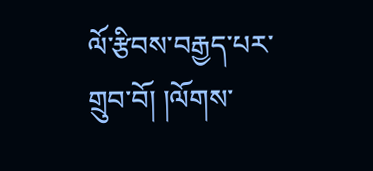ལོ་རྩིབས་བརྒྱད་པར་གྲུབ་བོ། །ལོགས་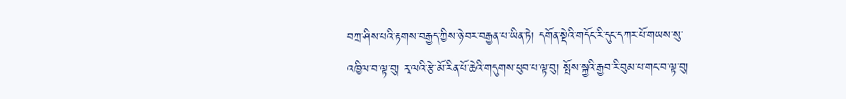བཀྲ་ཤིས་པའི་རྟགས་བརྒྱད་ཀྱིས་ཉེ་བར་བརྒྱན་པ་ཡིན་ཏེ། དགོན་སྡེའི་གདོང་རི་དུང་དཀར་པོ་གཡས་སུ་འཁྱིལ་བ་ལྟ་བུ། རྭ་ལའི་རྩེ་མོ་རིན་པོ་ཆེའི་གདུགས་ཕུབ་པ་ལྟ་བུ། སྤོས་སྐྱའི་རྒྱབ་རི་བུམ་པ་གང་བ་ལྟ་བུ།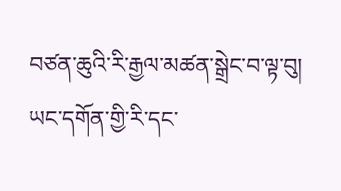བཙན་ཆུའི་རི་རྒྱལ་མཚན་སྒྲེང་བ་ལྟ་བུ། ཡང་དགོན་གྱི་རི་དང་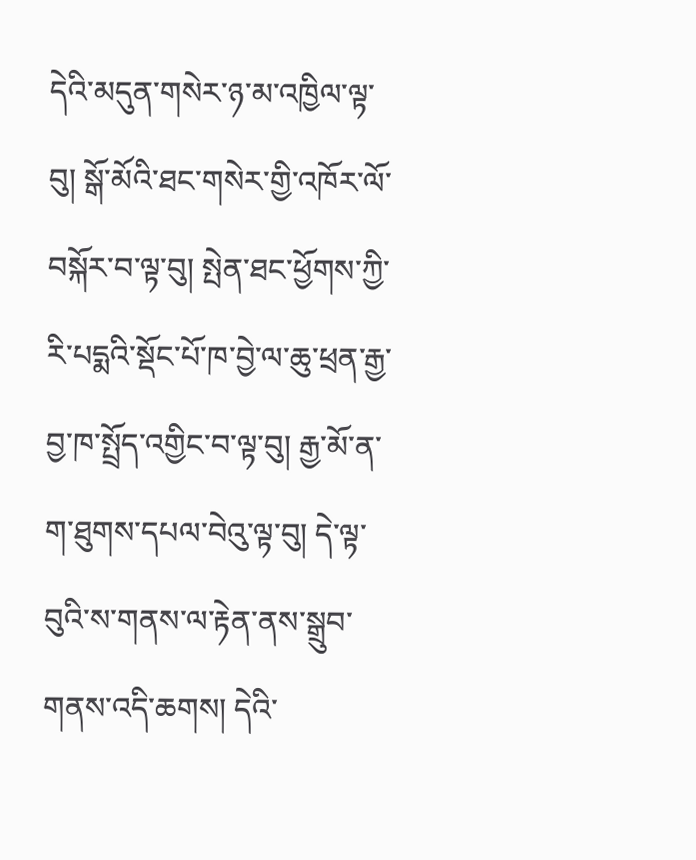དེའི་མདུན་གསེར་ཉ་མ་འཁྱིལ་ལྟ་བུ། སྒོ་མོའི་ཐང་གསེར་གྱི་འཁོར་ལོ་བསྐོར་བ་ལྟ་བུ། སྤེན་ཐང་ཕྱོགས་ཀྱི་རི་པདྨའི་སྡོང་པོ་ཁ་བྱེ་ལ་ཆུ་ཕྲན་རྒྱ་བྱ་ཁ་སྤྲོད་འགྱིང་བ་ལྟ་བུ། རྒྱ་མོ་ན་ག་ཐུགས་དཔལ་བེའུ་ལྟ་བུ། དེ་ལྟ་བུའི་ས་གནས་ལ་རྟེན་ནས་སྒྲུབ་གནས་འདི་ཆགས། དེའི་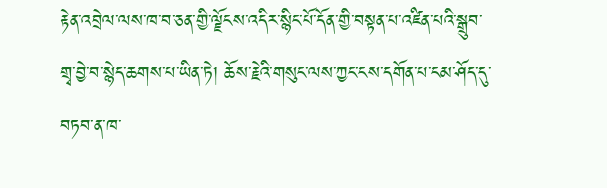རྟེན་འབྲེལ་ལས་ཁ་བ་ཅན་གྱི་ལྗོངས་འདིར་སྙིང་པོ་དོན་གྱི་བསྟན་པ་འཛིན་པའི་སྒྲུབ་གྲྭ་བྱེ་བ་སྙེད་ཆགས་པ་ཡིན་ཏེ། ཆོས་རྗེའི་གསུང་ལས་ཀྱང་ངས་དགོན་པ་ངམ་ཤོད་དུ་བཏབ་ན་ཁ་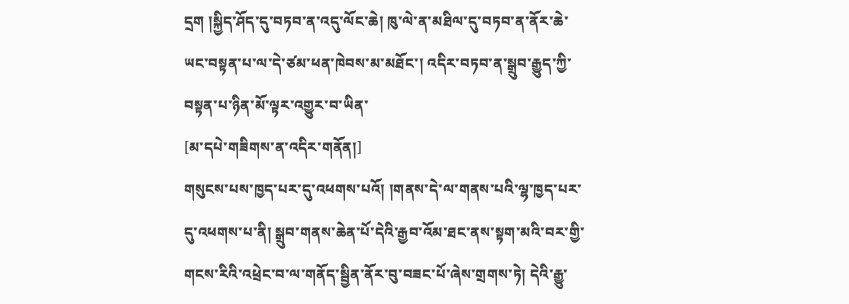དྲག །སྐྱིད་ཤོད་དུ་བཏབ་ན་འདུ་ལོང་ཆེ། ཁུ་ལེ་ན་མཐིལ་དུ་བཏབ་ན་ནོར་ཆེ་ཡང་བསྟན་པ་ལ་དེ་ཙམ་ཕན་ཁེབས་མ་མཐོང་། འདིར་བཏབ་ན་སྒྲུབ་རྒྱུད་ཀྱི་བསྟན་པ་ཉིན་མོ་ལྟར་འགྱུར་བ་ཡིན་
[མ་དཔེ་གཟིགས་ན་འདིར་གནོན།]
གསུངས་པས་ཁྱད་པར་དུ་འཕགས་པའོ། །གནས་དེ་ལ་གནས་པའི་ལྷ་ཁྱད་པར་དུ་འཕགས་པ་ནི། སྒྲུབ་གནས་ཆེན་པོ་དེའི་རྒྱབ་འོམ་ཐང་ནས་སྟག་མའི་བར་གྱི་གངས་རིའི་འཕྲེང་བ་ལ་གནོད་སྦྱིན་ནོར་བུ་བཟང་པོ་ཞེས་གྲགས་ཏེ། དེའི་རྒྱུ་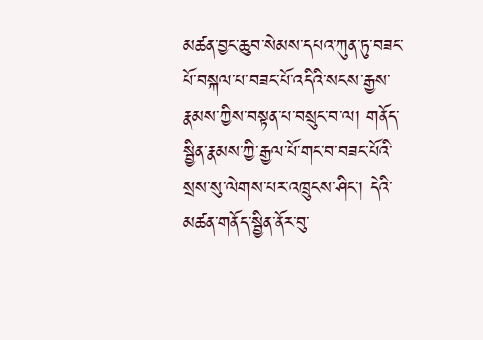མཚན་བྱང་ཆུབ་སེམས་དཔའ་ཀུན་ཏུ་བཟང་པོ་བསྐལ་པ་བཟང་པོ་འདིའི་སངས་རྒྱས་རྣམས་ཀྱིས་བསྟན་པ་བསྲུང་བ་ལ། གནོད་སྦྱིན་རྣམས་ཀྱི་རྒྱལ་པོ་གང་བ་བཟང་པོའི་སྲས་སུ་ལེགས་པར་འཁྲུངས་ཤིང་། དེའི་མཚན་གནོད་སྦྱིན་ནོར་བུ་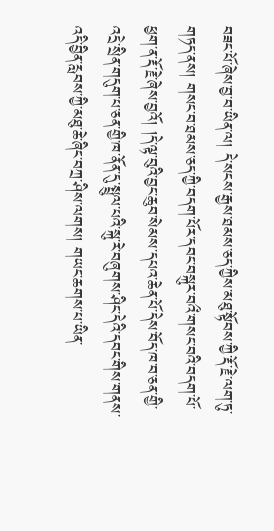བཟང་པོ་ཞེས་བྱ་བ་ཡིན་ལ། དེ་སངས་རྒྱས་ཐམས་ཅད་ཀྱིས་མཐུ་སྟོབས་ཀྱི་རྡོ་རྗེ་ལག་ཏུ་གཏད་ནས། གསང་བ་ཐམས་ཅད་ཀྱི་བདག་པོར་དབང་བསྐུར་བའྀ་གསང་བའི་བདག་པོ་ཕྱག་ན་རྡོ་རྗེ་ཞེས་བྱའོ། །དེ་ལྟ་བུའི་བྱང་ཆུབ་སེམས་དཔའ་ཆེན་པོ་དེས་བོད་ཁ་བ་ཅན་གྱི་འདྲེ་སྲིན་གདུག་པ་ཅན་གྱི་ཁ་ནོན་དུ་སྤྲུལ་པའི་སྐུ་རེ་བཞུགས་ཤིང་དེའི་དབང་གིས་གནས་འདི་བྱིན་རླབས་ཀྱི་མཐུ་ཆེ་ཞིང་བཀྲ་ཤིས་ལགས། གཡང་ཆགས་པ་ཡིན་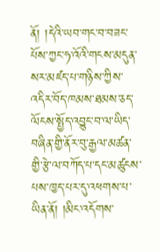ནོ། །དེའི་ཡབ་གང་བ་བཟང་པོས་ཀྱང་ཧ་འོའི་གངས་མདུན་སར་མཛད་པ་གཉིས་ཀྱིས་འདིར་བོད་ཁམས་ཐམས་ཅད་ལོངས་སྤྱོད་འབྱུང་བ་ལ་ཡིད་བཞིན་གྱི་ནོར་བུ་རྒྱལ་མཚན་གྱི་རྩེ་ལ་བཀོད་པ་དང་མཚུངས་པས་ཁྱད་པར་དུ་འཕགས་པ་ཡིན་ནོ། །མིང་འདོགས་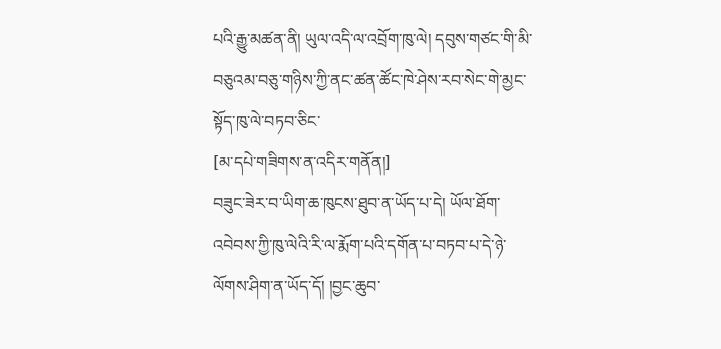པའི་རྒྱུ་མཚན་ནི། ཡུལ་འདི་ལ་འབྲོག་ཁུ་ལེ། དབུས་གཙང་གི་མི་བཅུའམ་བཅུ་གཉིས་ཀྱི་ནང་ཚན་ཚོང་ཁེ་ཤེས་རབ་སེང་གེ་མྱང་སྟོད་ཁུ་ལེ་བཏབ་ཅིང་
[མ་དཔེ་གཟིགས་ན་འདིར་གནོན།]
བཟུང་ཟེར་བ་ཡིག་ཆ་ཁུངས་ཐུབ་ན་ཡོད་པ་དེ། ཡོལ་ཐོག་འབེབས་ཀྱི་ཁུ་ལེའི་རི་ལ་རྨོག་པའི་དགོན་པ་བཏབ་པ་དེ་ཉེ་ལོགས་ཤིག་ན་ཡོད་དོ། །བྱང་ཆུབ་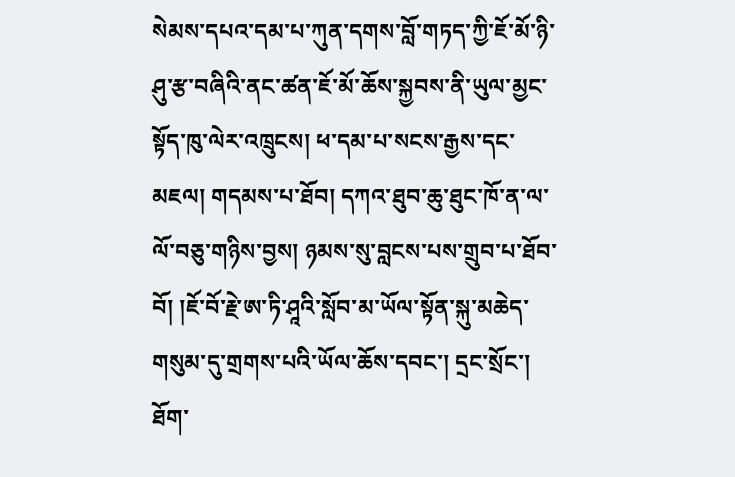སེམས་དཔའ་དམ་པ་ཀུན་དགས་བློ་གཏད་ཀྱི་ཇོ་མོ་ཉི་ཤུ་རྩ་བཞིའི་ནང་ཚན་ཇོ་མོ་ཆོས་སྐྱབས་ནི་ཡུལ་མྱང་སྟོད་ཁུ་ལེར་འཁྲུངས། ཕ་དམ་པ་སངས་རྒྱས་དང་མཇལ། གདམས་པ་ཐོབ། དཀའ་ཐུབ་ཆུ་ཐུང་ཁོ་ན་ལ་ལོ་བཅུ་གཉིས་བྱས། ཉམས་སུ་བླངས་པས་གྲུབ་པ་ཐོབ་བོ། །ཇོ་བོ་རྗེ་ཨ་ཏི་ཤཱའི་སློབ་མ་ཡོལ་སྟོན་སྐུ་མཆེད་གསུམ་དུ་གྲགས་པའི་ཡོལ་ཆོས་དབང་། དྲང་སྲོང་། ཐོག་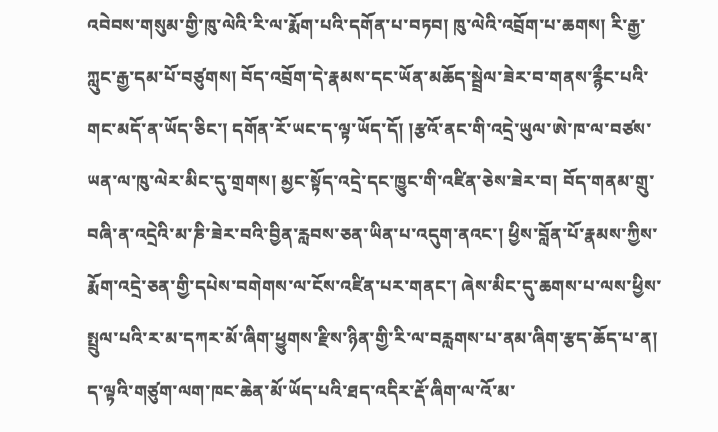འབེབས་གསུམ་གྱི་ཁུ་ལེའི་རི་ལ་རྨོག་པའི་དགོན་པ་བཏབ། ཁུ་ལེའི་འབྲོག་པ་ཆགས། རི་རྒྱ་ཀླུང་རྒྱ་དམ་པོ་བཙུགས། བོད་འབྲོག་དེ་རྣམས་དང་ཡོན་མཆོད་སྦྲེལ་ཟེར་བ་གནས་རྙྀང་པའི་གང་མདོ་ན་ཡོད་ཅིང་། དགོན་རོ་ཡང་ད་ལྟ་ཡོད་དོ། །རྩའོ་ནང་གི་འདྲེ་ཡུལ་ཨེ་ཁ་ལ་བཙས་ཡན་ལ་ཁུ་ལེར་མིང་དུ་གྲགས། མྱང་སྟོད་འདྲེ་དང་ཁྱུང་གི་འཛིན་ཅེས་ཟེར་བ། བོད་གནམ་གྲུ་བཞི་ན་འདྲེའི་མ་ཎི་ཟེར་བའི་བྱིན་རླབས་ཅན་ཡིན་པ་འདུག་ནའང་། ཕྱིས་བློན་པོ་རྣམས་ཀྱིས་རྨོག་འདྲེ་ཅན་གྱི་དཔེས་བགེགས་ལ་ངོས་འཛིན་པར་གནང་། ཞེས་མིང་དུ་ཆགས་པ་ལས་ཕྱིས་སྤྲུལ་པའི་ར་མ་དཀར་མོ་ཞིག་ཕྱུགས་རྫིས་ཉིན་གྱི་རི་ལ་བརླགས་པ་ནམ་ཞིག་རྩད་ཆོད་པ་ན། ད་ལྟའི་གཙུག་ལག་ཁང་ཆེན་མོ་ཡོད་པའི་ཐད་འདིར་རྡོ་ཞིག་ལ་འོ་མ་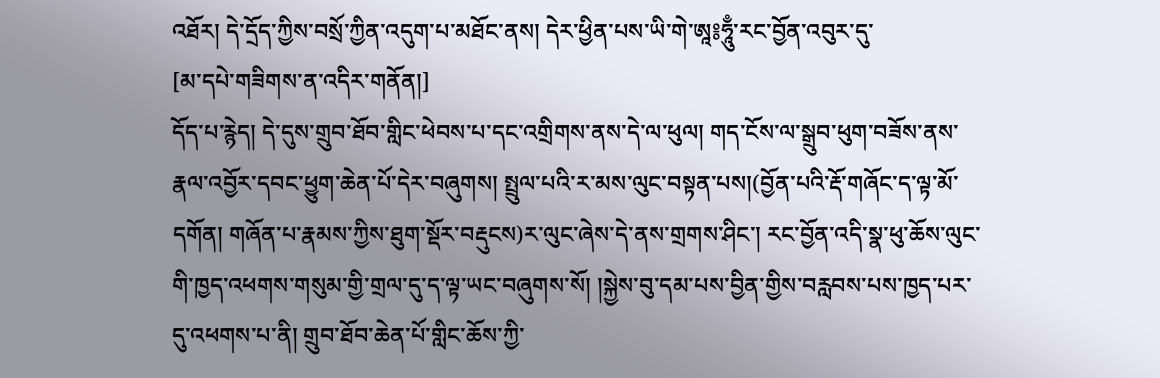འཐོར། དེ་དྲོད་ཀྱིས་བསྲོ་ཀྱིན་འདུག་པ་མཐོང་ནས། དེར་ཕྱིན་པས་ཡི་གེ་ཨཱ༔ཧཱུྃ་རང་བྱོན་འབུར་དུ་
[མ་དཔེ་གཟིགས་ན་འདིར་གནོན།]
དོད་པ་རྙེད། དེ་དུས་གྲུབ་ཐོབ་གླིང་ཕེབས་པ་དང་འགྲིགས་ནས་དེ་ལ་ཕུལ། གད་ངོས་ལ་སྒྲུབ་ཕུག་བཟོས་ནས་རྣལ་འབྱོར་དབང་ཕྱུག་ཆེན་པོ་དེར་བཞུགས། སྤྲུལ་པའི་ར་མས་ལུང་བསྟན་པས།(བྱོན་པའི་རྡོ་གཞོང་ད་ལྟ་མོ་དགོན། གཞོན་པ་རྣམས་ཀྱིས་ཐུག་སྡོར་བརྡུངས)ར་ལུང་ཞེས་དེ་ནས་གྲགས་ཤིང་། རང་བྱོན་འདི་སྣ་ཕུ་ཆོས་ལུང་གི་ཁྱད་འཕགས་གསུམ་གྱི་གྲལ་དུ་ད་ལྟ་ཡང་བཞུགས་སོ། །སྐྱེས་བུ་དམ་པས་བྱིན་གྱིས་བརླབས་པས་ཁྱད་པར་དུ་འཕགས་པ་ནི། གྲུབ་ཐོབ་ཆེན་པོ་གླིང་ཆོས་ཀྱི་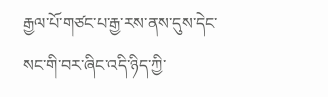རྒྱལ་པོ་གཙང་པ་རྒྱ་རས་ནས་དུས་དེང་སང་གི་བར་ཞིང་འདི་ཉིད་ཀྱི་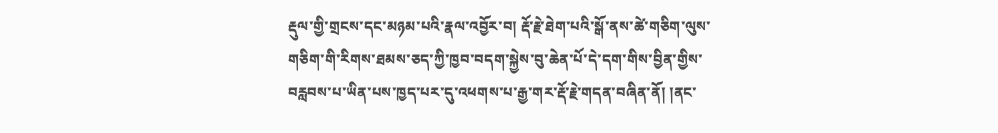རྡུལ་གྱི་གྲངས་དང་མཉམ་པའི་རྣལ་འབྱོར་བ། རྡོ་རྗེ་ཐེག་པའི་སྒོ་ནས་ཚེ་གཅིག་ལུས་གཅིག་གི་རིགས་ཐམས་ཅད་ཀྱི་ཁྱབ་བདག་སྐྱེས་བུ་ཆེན་པོ་དེ་དག་གིས་བྱིན་གྱིས་བརླབས་པ་ཡིན་པས་ཁྱད་པར་དུ་འཕགས་པ་རྒྱ་གར་རྡོ་རྗེ་གདན་བཞིན་ནོ། །ནང་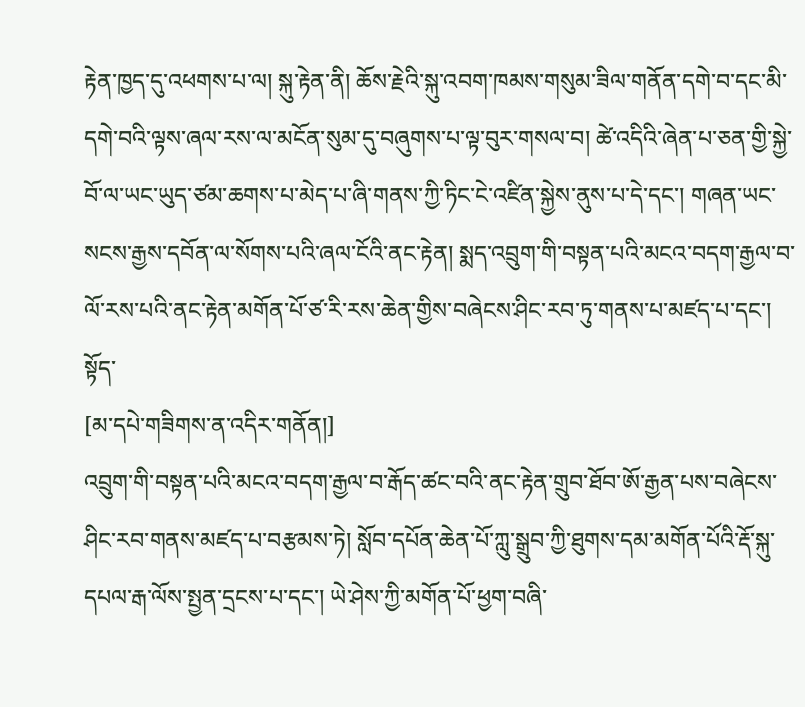རྟེན་ཁྱད་དུ་འཕགས་པ་ལ། སྐུ་རྟེན་ནི། ཆོས་རྗེའི་སྐུ་འབག་ཁམས་གསུམ་ཟིལ་གནོན་དགེ་བ་དང་མི་དགེ་བའི་ལྟས་ཞལ་རས་ལ་མངོན་སུམ་དུ་བཞུགས་པ་ལྟ་བུར་གསལ་བ། ཚེ་འདིའི་ཞེན་པ་ཅན་གྱི་སྐྱེ་བོ་ལ་ཡང་ཡུད་ཙམ་ཆགས་པ་མེད་པ་ཞི་གནས་ཀྱི་ཏིང་ངེ་འཛིན་སྐྱེས་ནུས་པ་དེ་དང་། གཞན་ཡང་སངས་རྒྱས་དབོན་ལ་སོགས་པའི་ཞལ་ངོའི་ནང་རྟེན། སྨད་འབྲུག་གི་བསྟན་པའི་མངའ་བདག་རྒྱལ་བ་ལོ་རས་པའི་ནང་རྟེན་མགོན་པོ་ཙ་རི་རས་ཆེན་གྱིས་བཞེངས་ཤིང་རབ་ཏུ་གནས་པ་མཛད་པ་དང་། སྟོད་
[མ་དཔེ་གཟིགས་ན་འདིར་གནོན།]
འབྲུག་གི་བསྟན་པའི་མངའ་བདག་རྒྱལ་བ་རྒོད་ཚང་བའི་ནང་རྟེན་གྲུབ་ཐོབ་ཨོ་རྒྱན་པས་བཞེངས་ཤིང་རབ་གནས་མཛད་པ་བརྩམས་ཏེ། སློབ་དཔོན་ཆེན་པོ་ཀླུ་སྒྲུབ་ཀྱི་ཐུགས་དམ་མགོན་པོའི་རྡོ་སྐུ་དཔལ་རྒ་ལོས་སྤྱན་དྲངས་པ་དང་། ཡེ་ཤེས་ཀྱི་མགོན་པོ་ཕྱག་བཞི་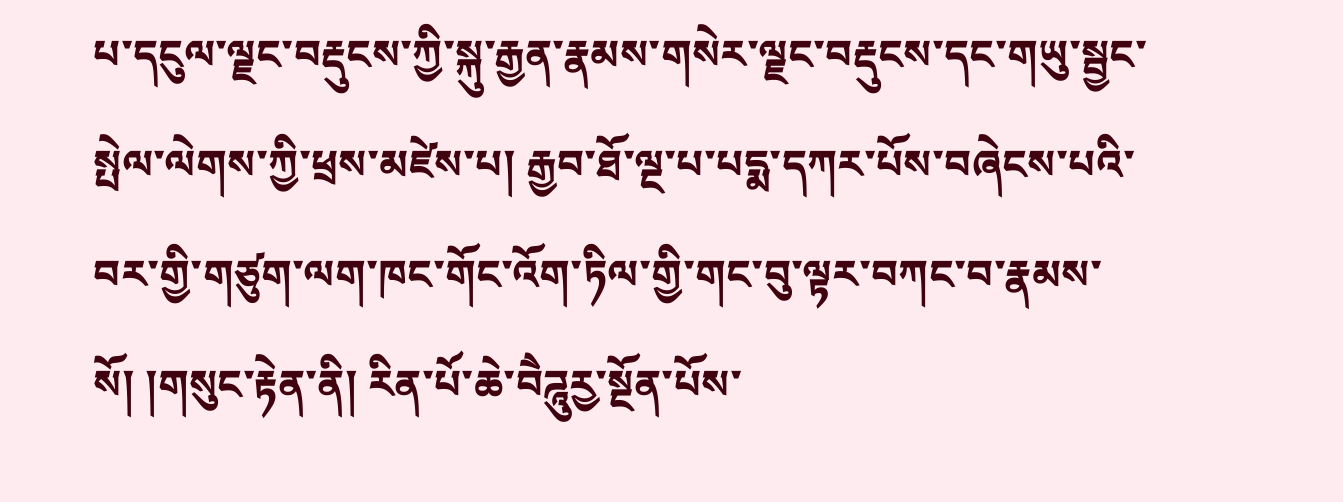པ་དངུལ་ལྗང་བརྡུངས་ཀྱི་སྐུ་རྒྱན་རྣམས་གསེར་ལྗང་བརྡུངས་དང་གཡུ་སྦྱང་སྤེལ་ལེགས་ཀྱི་ཕྲས་མཛེས་པ། རྒྱབ་ཐོ་ལྔ་པ་པདྨ་དཀར་པོས་བཞེངས་པའི་བར་གྱི་གཙུག་ལག་ཁང་གོང་འོག་ཏིལ་གྱི་གང་བུ་ལྟར་བཀང་བ་རྣམས་སོ། །གསུང་རྟེན་ནི། རིན་པོ་ཆེ་བཻཌཱུརྱ་སྔོན་པོས་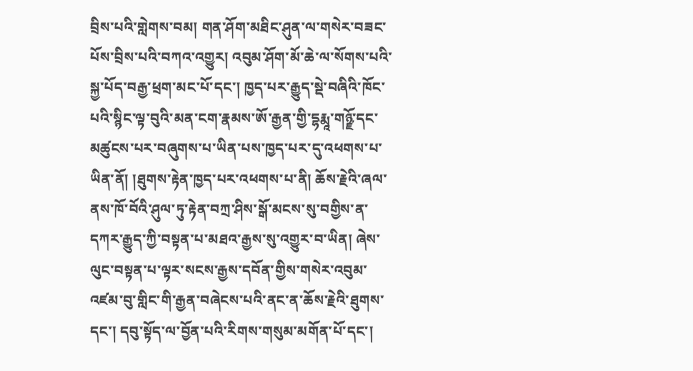བྲིས་པའི་གླེགས་བམ། གན་ཤོག་མཐིང་ཤུན་ལ་གསེར་བཟང་པོས་བྲིས་པའི་བཀའ་འགྱུར། འབུམ་ཤོག་མོ་ཆེ་ལ་སོགས་པའི་སྐྱ་པོད་བརྒྱ་ཕྲག་མང་པོ་དང་། ཁྱད་པར་རྒྱུད་སྡེ་བཞིའི་ཁོང་པའི་སྙིང་ལྟ་བུའི་མན་ངག་རྣམས་ཨོ་རྒྱན་གྱི་དྷརྨཱ་གཉྫོ་དང་མཚུངས་པར་བཞུགས་པ་ཡིན་པས་ཁྱད་པར་དུ་འཕགས་པ་ཡིན་ནོ། །ཐུགས་རྟེན་ཁྱད་པར་འཕགས་པ་ནི། ཆོས་རྗེའི་ཞལ་ནས་ཁོ་བོའི་ཤུལ་ཏུ་རྟེན་བཀྲ་ཤིས་སྒོ་མངས་སུ་བགྱིས་ན་དཀར་རྒྱུད་ཀྱི་བསྟན་པ་མཐའ་རྒྱས་སུ་འགྱུར་བ་ཡིན། ཞེས་ལུང་བསྟན་པ་ལྟར་སངས་རྒྱས་དབོན་གྱིས་གསེར་འབུམ་འཛམ་བུ་གླིང་གི་རྒྱན་བཞེངས་པའི་ནང་ན་ཆོས་རྗེའི་ཐུགས་དང་། དབུ་སྟོད་ལ་བྱོན་པའི་རིགས་གསུམ་མགོན་པོ་དང་།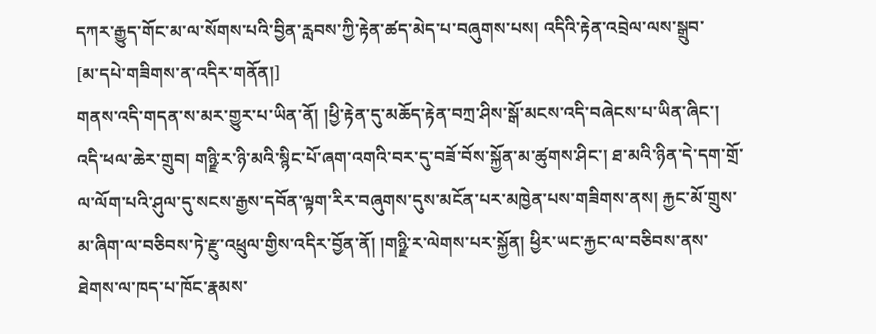དཀར་རྒྱུད་གོང་མ་ལ་སོགས་པའི་བྱིན་རླབས་ཀྱི་རྟེན་ཚད་མེད་པ་བཞུགས་པས། འདིའི་རྟེན་འབྲེལ་ལས་སྒྲུབ་
[མ་དཔེ་གཟིགས་ན་འདིར་གནོན།]
གནས་འདི་གདན་ས་མར་གྱུར་པ་ཡིན་ནོ། །ཕྱི་རྟེན་དུ་མཆོད་རྟེན་བཀྲ་ཤིས་སྒོ་མངས་འདི་བཞེངས་པ་ཡིན་ཞིང་། འདི་ཕལ་ཆེར་གྲུབ། གཉྫི་ར་ཉི་མའི་སྙིང་པོ་ཞག་འགའི་བར་དུ་བཟོ་བོས་སྐྱོན་མ་ཚུགས་ཤིང་། ཐ་མའི་ཉིན་དེ་དག་གྲོ་ལ་ལོག་པའི་ཤུལ་དུ་སངས་རྒྱས་དབོན་ལྟག་རིར་བཞུགས་དུས་མངོན་པར་མཁྱེན་པས་གཟིགས་ནས། རྐྱང་མོ་གྲུས་མ་ཞིག་ལ་བཅིབས་ཏེ་རྫུ་འཕྲུལ་གྱིས་འདིར་བྱོན་ནོ། །གཉྫི་ར་ལེགས་པར་སྐྱོན། ཕྱིར་ཡང་རྐྱང་ལ་བཅིབས་ནས་ཐེགས་ལ་ཁད་པ་ཁོང་རྣམས་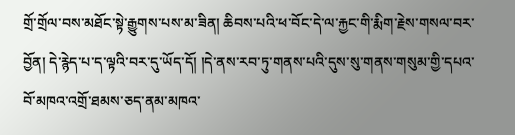གྲོ་གྲོལ་བས་མཐོང་སྟེ་རྒྱུགས་པས་མ་ཟིན། ཆིབས་པའི་ཕ་བོང་དེ་ལ་རྐྱང་གི་རྨིག་རྗེས་གསལ་བར་བྱོན། དེ་རྙེད་པ་ད་ལྟའི་བར་དུ་ཡོད་དོ། །དེ་ནས་རབ་ཏུ་གནས་པའི་དུས་སུ་གནས་གསུམ་གྱི་དཔའ་བོ་མཁའ་འགྲོ་ཐམས་ཅད་ནམ་མཁའ་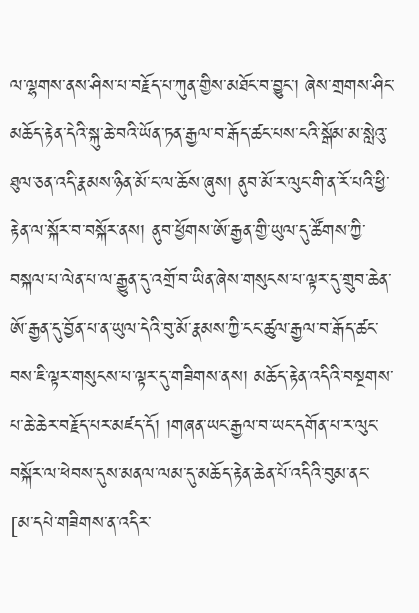ལ་ལྷགས་ནས་ཤིས་པ་བརྗོད་པ་ཀུན་གྱིས་མཐོང་བ་བྱུང་། ཞེས་གྲགས་ཤིང་མཆོད་རྟེན་དེའི་སྐུ་ཆེ་བའི་ཡོན་ཏན་རྒྱལ་བ་རྒོད་ཚང་པས་ངའི་སྒོམ་མ་སླེའུ་ཐུལ་ཅན་འདི་རྣམས་ཉིན་མོ་ང་ལ་ཆོས་ཞུས། ནུབ་མོ་ར་ལུང་གི་ན་རོ་པའི་ཕྱི་རྟེན་ལ་སྐོར་བ་བསྐོར་ནས། ནུབ་ཕྱོགས་ཨོ་རྒྱན་གྱི་ཡུལ་དུ་ཚོགས་ཀྱི་བསྐལ་པ་ལེན་པ་ལ་རྒྱུན་དུ་འགྲོ་བ་ཡིན་ཞེས་གསུངས་པ་ལྟར་དུ་གྲུབ་ཆེན་ཨོ་རྒྱན་དུ་བྱོན་པ་ན་ཡུལ་དེའི་བུ་མོ་རྣམས་ཀྱི་ངང་ཚུལ་རྒྱལ་བ་རྒོད་ཚང་བས་ཇི་ལྟར་གསུངས་པ་ལྟར་དུ་གཟིགས་ནས། མཆོད་རྟེན་འདིའི་བསྔགས་པ་ཆེ་ཆེར་བརྗོད་པར་མཛད་དོ། །གཞན་ཡང་རྒྱལ་བ་ཡང་དགོན་པ་ར་ལུང་བསྐོར་ལ་ཕེབས་དུས་མནལ་ལམ་དུ་མཆོད་རྟེན་ཆེན་པོ་འདིའི་བུམ་ནང་
[མ་དཔེ་གཟིགས་ན་འདིར་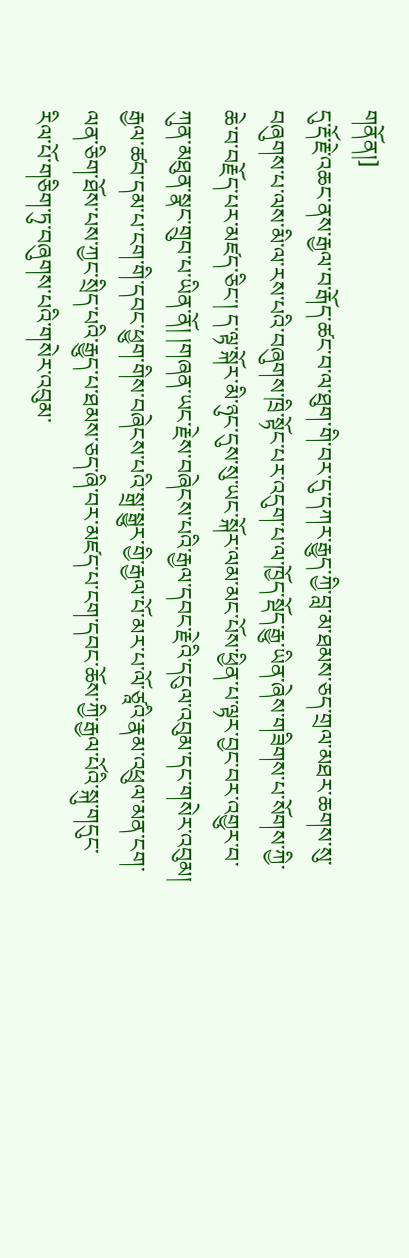གནོན།]
དུ་རྡོ་རྗེ་འཆང་ནས་རྒྱལ་བ་རྒོད་ཚང་བ་ལ་ཐུག་གི་བར་དུ་དཀར་རྒྱུད་ཀྱི་བླ་མ་ཐམས་ཅད་གྲལ་མཐར་ཆགས་སུ་བཞུགས་པ་ལས་མི་ལ་རས་པའི་བཞུགས་ཁྲི་སྟོང་པར་འདུག་པ་ལ་ཁྱོད་སྡོད་རྒྱུ་ཡིན་ཞེས་གཟིགས་པ་སོགས་ཀྱི་ཆེ་བ་བརྗོད་པར་མཛད་ཅིང་། ད་ལྟ་སྐོར་མི་ཉུང་དུས་སུ་ཡང་སྐོར་ལམ་མང་པོས་ཕྱིན་པ་ལྟར་བྱང་བར་འགྱུར་བ་ཀུན་མཐུན་སྣང་གྲུབ་པ་ཡིན་ནོ། །གཞན་ཡང་རྗེས་བཞེངས་པའི་རྒྱལ་དབང་རྗེའི་དངུལ་འབུམ་དང་གསེར་འབུམ། རྒྱལ་ཚབ་དམ་པ་ངག་གི་དབང་ཕྱུག་གིས་བཞེངས་པའི་སྒྲ་སྒྱུར་གྱི་རྒྱལ་པོ་མར་པ་ལོ་ཙཱའི་རྣམ་འཕྲུལ་མན་ངག་ལན་ཅིག་ཐོས་པས་ཀྱང་སྲིད་པའི་རྒྱུད་པ་ཐམས་ཅད་ཞི་བར་མཛད་པ་ངག་དབང་ཆོས་ཀྱི་རྒྱལ་པོའི་སྐུ་གདུང་རིལ་པོ་གཅིག་ཏུ་བཞུགས་པའི་གསེར་འབུམ་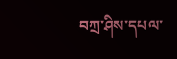བཀྲ་ཤིས་དཔལ་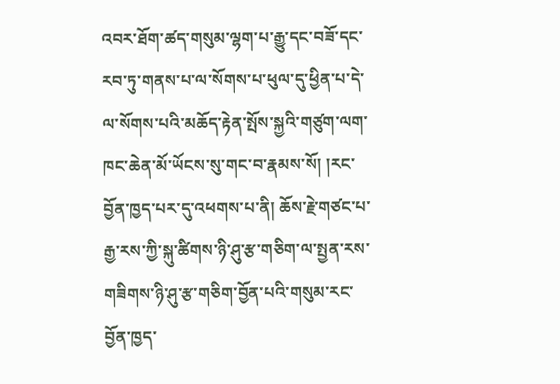འབར་ཐོག་ཚད་གསུམ་ལྷག་པ་རྒྱུ་དང་བཟོ་དང་རབ་ཏུ་གནས་པ་ལ་སོགས་པ་ཕུལ་དུ་ཕྱིན་པ་དེ་ལ་སོགས་པའི་མཆོད་རྟེན་སྤོས་སྐྱའི་གཙུག་ལག་ཁང་ཆེན་མོ་ཡོངས་སུ་གང་བ་རྣམས་སོ། །རང་བྱོན་ཁྱད་པར་དུ་འཕགས་པ་ནི། ཆོས་རྗེ་གཙང་པ་རྒྱ་རས་ཀྱི་སྐུ་ཚིགས་ཉི་ཤུ་རྩ་གཅིག་ལ་སྤྱན་རས་གཟིགས་ཉི་ཤུ་རྩ་གཅིག་བྱོན་པའི་གསུམ་རང་བྱོན་ཁྱད་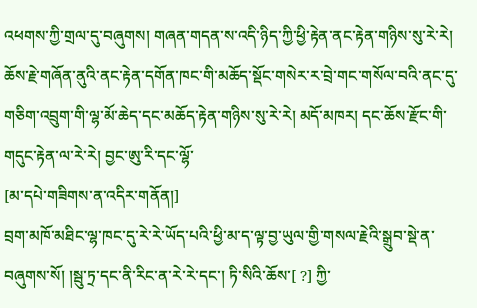འཕགས་ཀྱི་གྲལ་དུ་བཞུགས། གཞན་གདན་ས་འདི་ཉིད་ཀྱི་ཕྱི་རྟེན་ནང་རྟེན་གཉིས་སུ་རེ་རེ། ཆོས་རྗེ་གཞོན་ནུའི་ནང་རྟེན་དགོན་ཁང་གི་མཆོད་སྡོང་གསེར་ར་བྲེ་གང་གསོལ་བའི་ནང་དུ་གཅིག་འབྲུག་གི་ལྷ་མོ་ཆེད་དང་མཆོད་རྟེན་གཉིས་སུ་རེ་རེ། མདོ་མཁར། དང་ཆོས་རྫོང་གི་གདུང་རྟེན་ལ་རེ་རེ། བྱང་ཨུ་རི་དང་ལྷོ་
[མ་དཔེ་གཟིགས་ན་འདིར་གནོན།]
བྲག་མཁོ་མཐིང་ལྷ་ཁང་དུ་རེ་རེ་ཡོད་པའི་ཕྱི་མ་ད་ལྟ་བྱ་ཡུལ་གྱི་གསལ་རྗེའི་སྒྲུབ་སྡེ་ན་བཞུགས་སོ། །སྦུ་ཏྲ་དང་ནི་རིང་ན་རེ་རེ་དང་། ཏི་སིའི་ཆོས་[ ?] ཀྱི་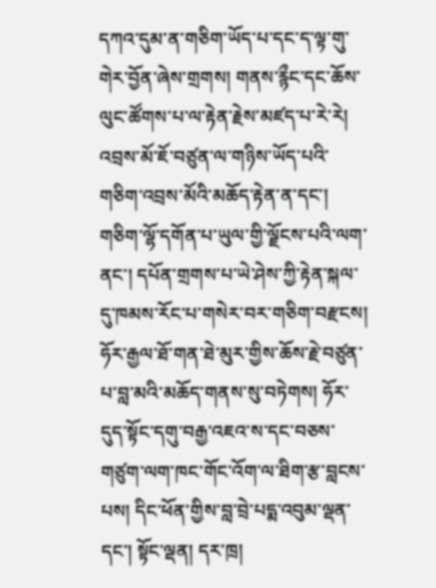དཀའ་དུམ་ན་གཅིག་ཡོད་པ་དང་ད་ལྟ་གུ་གེར་བྱོན་ཞེས་གྲགས། གནས་རྙྀང་དང་ཆོས་ལུང་ཚོགས་པ་ལ་རྟེན་རྗེས་མཛད་པ་རེ་རེ། འབྲས་མོ་ཇོ་བཙུན་ལ་གཉིས་ཡོད་པའི་གཅིག་འབྲས་མོའི་མཆོད་རྟེན་ན་དང་། གཅིག་ལྷོ་དགོན་པ་ཡུལ་གྱི་ལྗོངས་པའི་ལག་ནང་། དཔོན་གྲགས་པ་ཡེ་ཤེས་ཀྱི་རྟེན་སྐལ་དུ་ཁམས་རོང་པ་གསེར་བར་གཅིག་བརྫངས། ཧོར་རྒྱལ་ཐོ་གན་ཐེ་མུར་གྱིས་ཆོས་རྗེ་བཙུན་པ་བླ་མའི་མཆོད་གནས་སུ་བཏེགས། ཧོར་དུད་སྟོང་དགུ་བརྒྱ་འཇའ་ས་དང་བཅས་གཙུག་ལག་ཁང་གོང་འོག་ལ་ཐིག་རྩ་བླངས་པས། དིང་ཕོན་གྱིས་བླ་བྲེ་པདྨ་འབུམ་ལྡན་དང་། སྟོང་ལྡན། དར་ཁྲ།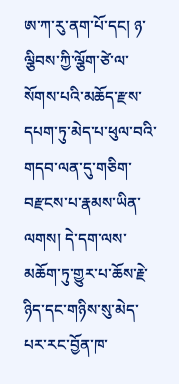ཨ་ཀ་རུ་ནག་པོ་དང། ཉ་ལྕིབས་ཀྱི་ལྕོག་ཙེ་ལ་སོགས་པའི་མཆོད་རྫས་དཔག་ཏུ་མེད་པ་ཕུལ་བའི་གདབ་ལན་དུ་གཅིག་བརྫངས་པ་རྣམས་ཡིན་ལགས། དེ་དག་ལས་མཆོག་ཏུ་གྱུར་པ་ཆོས་རྗེ་ཉིད་དང་གཉིས་སུ་མེད་པར་རང་བྱོན་ཁ་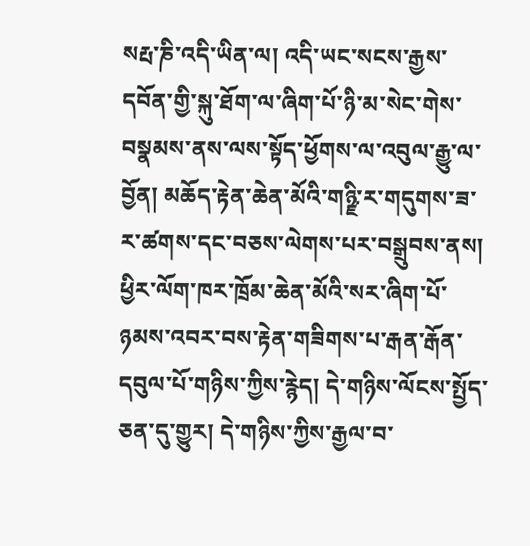སརྤ་ཎི་འདི་ཡིན་ལ། འདི་ཡང་སངས་རྒྱས་དབོན་གྱི་སྐུ་ཐོག་ལ་ཞིག་པོ་ཉི་མ་སེང་གེས་བསྣམས་ནས་ལས་སྟོད་ཕྱོགས་ལ་འབུལ་རྒྱུ་ལ་བྱོན། མཆོད་རྟེན་ཆེན་མོའི་གཉྫི་ར་གདུགས་ཟ་ར་ཚགས་དང་བཅས་ལེགས་པར་བསྒྲུབས་ནས། ཕྱིར་ལོག་ཁར་ཁྲོམ་ཆེན་མོའི་སར་ཞིག་པོ་ཉམས་འབར་བས་རྟེན་གཟིགས་པ་རྒན་རྒོན་དབུལ་པོ་གཉིས་ཀྱིས་རྙེད། དེ་གཉིས་ལོངས་སྤྱོད་ཅན་དུ་གྱུར། དེ་གཉིས་ཀྱིས་རྒྱལ་བ་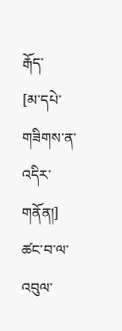རྒོད་
[མ་དཔེ་གཟིགས་ན་འདིར་གནོན།]
ཚང་བ་ལ་འབུལ་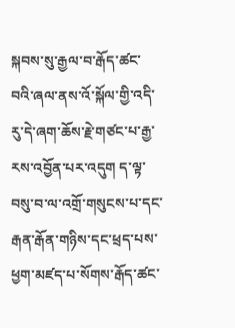སྐབས་སུ་རྒྱལ་བ་རྒོད་ཚང་བའི་ཞལ་ནས་འོ་སྐོལ་གྱི་འདི་རུ་དེ་ཞག་ཆོས་རྗེ་གཙང་པ་རྒྱ་རས་འབྱོན་པར་འདུག ད་ལྟ་བསུ་བ་ལ་འགྲོ་གསུངས་པ་དང་རྒན་རྒོན་གཉིས་དང་ཕྲད་པས་ཕྱག་མཛད་པ་སོགས་རྒོད་ཚང་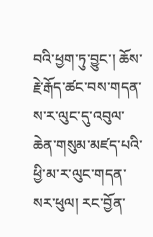བའི་ཕྱག་ཏུ་བྱུང་། ཆོས་རྗེ་རྒོད་ཚང་བས་གདན་ས་ར་ལུང་དུ་འབུལ་ཆེན་གསུམ་མཛད་པའི་ཕྱི་མ་ར་ལུང་གདན་སར་ཕུལ། རང་བྱོན་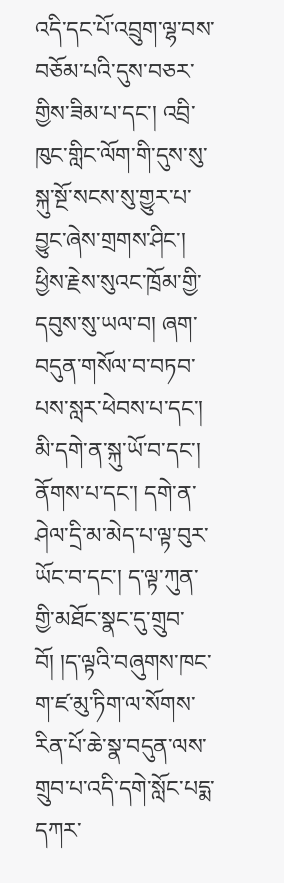འདི་དང་པོ་འབྲུག་ལྷ་བས་བཅོམ་པའི་དུས་བཅར་གྱིས་ཟིམ་པ་དང་། འབྲི་ཁུང་གླིང་ལོག་གི་དུས་སུ་སྐུ་སྔོ་སངས་སུ་གྱུར་པ་བྱུང་ཞེས་གྲགས་ཤིང་། ཕྱིས་རྗེས་སུའང་ཁྲོམ་གྱི་དབུས་སུ་ཡལ་བ། ཞག་བདུན་གསོལ་བ་བཏབ་པས་སླར་ཕེབས་པ་དང་། མི་དགེ་ན་སྐུ་ཡོ་བ་དང་། ནོགས་པ་དང་། དགེ་ན་ཤེལ་དྲི་མ་མེད་པ་ལྟ་བུར་ཡོང་བ་དང་། ད་ལྟ་ཀུན་གྱི་མཐོང་སྣང་དུ་གྲུབ་བོ། །ད་ལྟའི་བཞུགས་ཁང་ག་ཛ་མུ་ཏིག་ལ་སོགས་རིན་པོ་ཆེ་སྣ་བདུན་ལས་གྲུབ་པ་འདི་དགེ་སློང་པདྨ་དཀར་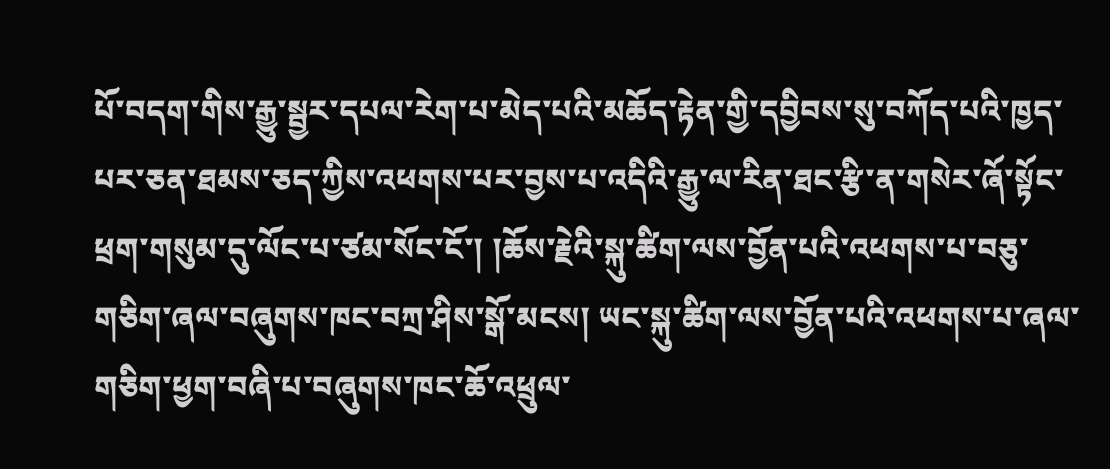པོ་བདག་གིས་རྒྱུ་སྦྱར་དཔལ་རེག་པ་མེད་པའི་མཆོད་རྟེན་གྱི་དབྱིབས་སུ་བཀོད་པའི་ཁྱད་པར་ཅན་ཐམས་ཅད་ཀྱིས་འཕགས་པར་བྱས་པ་འདིའི་རྒྱུ་ལ་རིན་ཐང་རྩི་ན་གསེར་ཞོ་སྟོང་ཕྲག་གསུམ་དུ་ལོང་པ་ཙམ་སོང་ངོ་། །ཆོས་རྗེའི་སྐུ་ཚིག་ལས་བྱོན་པའི་འཕགས་པ་བཅུ་གཅིག་ཞལ་བཞུགས་ཁང་བཀྲ་ཤིས་སྒོ་མངས། ཡང་སྐུ་ཚིག་ལས་བྱོན་པའི་འཕགས་པ་ཞལ་གཅིག་ཕྱག་བཞི་པ་བཞུགས་ཁང་ཆོ་འཕྲུལ་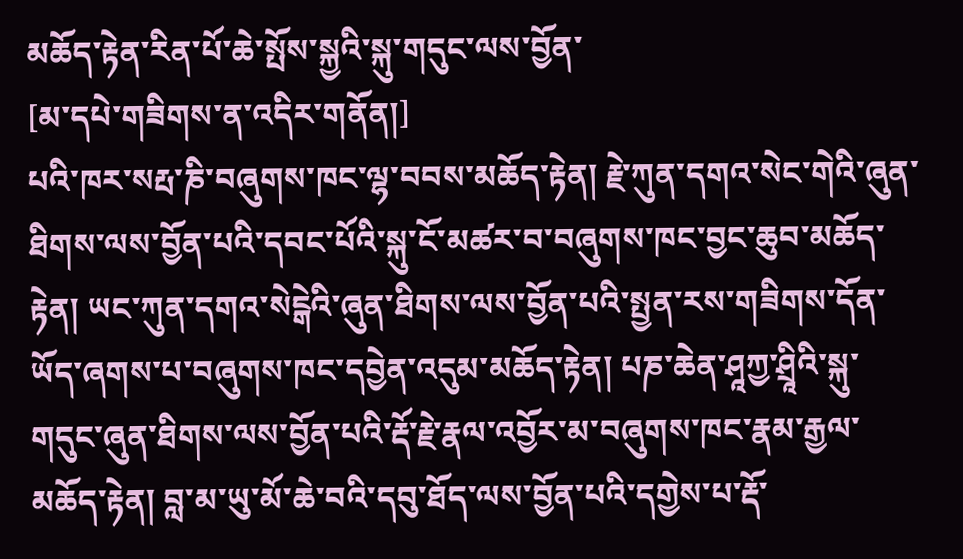མཆོད་རྟེན་རིན་པོ་ཆེ་སྤོས་སྐྱའི་སྐུ་གདུང་ལས་བྱོན་
[མ་དཔེ་གཟིགས་ན་འདིར་གནོན།]
པའི་ཁར་སརྤ་ཎི་བཞུགས་ཁང་ལྷ་བབས་མཆོད་རྟེན། རྗེ་ཀུན་དགའ་སེང་གེའི་ཞུན་ཐིགས་ལས་བྱོན་པའི་དབང་པོའི་སྐུ་ངོ་མཚར་བ་བཞུགས་ཁང་བྱང་ཆུབ་མཆོད་རྟེན། ཡང་ཀུན་དགའ་སེངྒེའི་ཞུན་ཐིགས་ལས་བྱོན་པའི་སྤྱན་རས་གཟིགས་དོན་ཡོད་ཞགས་པ་བཞུགས་ཁང་དབྱེན་འདུམ་མཆོད་རྟེན། པཎ་ཆེན་ཤཱཀྱ་ཤྲཱིའི་སྐུ་གདུང་ཞུན་ཐིགས་ལས་བྱོན་པའི་རྡོ་རྗེ་རྣལ་འབྱོར་མ་བཞུགས་ཁང་རྣམ་རྒྱལ་མཆོད་རྟེན། བླ་མ་ཡུ་མོ་ཆེ་བའི་དབུ་ཐོད་ལས་བྱོན་པའི་དགྱེས་པ་རྡོ་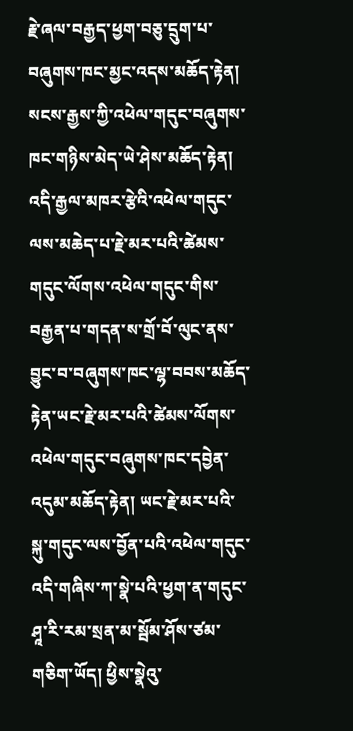རྗེ་ཞལ་བརྒྱད་ཕྱག་བཅུ་དྲུག་པ་བཞུགས་ཁང་མྱང་འདས་མཆོད་རྟེན། སངས་རྒྱས་ཀྱི་འཕེལ་གདུང་བཞུགས་ཁང་གཉིས་མེད་ཡེ་ཤེས་མཆོད་རྟེན། འདི་རྒྱལ་མཁར་རྩེའི་འཕེལ་གདུང་ལས་མཆེད་པ་རྗེ་མར་པའི་ཚེམས་གདུང་ལོགས་འཕེལ་གདུང་གིས་བརྒྱན་པ་གདན་ས་གྲོ་བོ་ལུང་ནས་བྱུང་བ་བཞུགས་ཁང་ལྷ་བབས་མཆོད་རྟེན་ཡང་རྗེ་མར་པའི་ཚེམས་ལོགས་འཕེལ་གདུང་བཞུགས་ཁང་དབྱེན་འདུམ་མཆོད་རྟེན། ཡང་རྗེ་མར་པའི་སྐུ་གདུང་ལས་བྱོན་པའི་འཕེལ་གདུང་འདི་གཞིས་ཀ་སྣེ་པའི་ཕྱག་ན་གདུང་ཤཱ་རི་རམ་སྲན་མ་སྦོམ་ཤོས་ཙམ་གཅིག་ཡོད། ཕྱིས་སྣེའུ་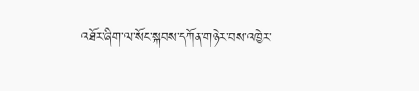འཐོར་ཞིག་ལ་སོང་སྐབས་དཀོན་གཉེར་བས་འཁྱེར་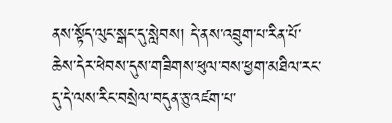ནས་སྟོད་ལུང་སྒང་དུ་སླེབས། དེ་ནས་འབྲུག་པ་རིན་པོ་ཆེས་དེར་ཕེབས་དུས་གཟིགས་ཕུལ་བས་ཕྱག་མཐིལ་རང་དུ་དེ་ལས་རིང་བསྲེལ་བདུན་ཅུ་འཛག་པ་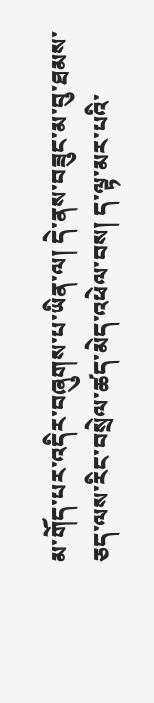མ་གོད་པར་འདིར་བཞུགས་པ་ཡིན་ལ། དེ་ནས་བཟུང་མ་བུ་ཐམས་ཅད་ལས་རིང་བསྲེལ་ཚད་མེད་འཕེལ་བས། ད་ལྟ་མར་པའི་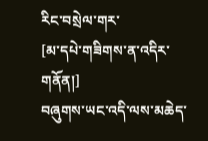རིང་བསྲེལ་གར་
[མ་དཔེ་གཟིགས་ན་འདིར་གནོན།]
བཞུགས་ཡང་འདི་ལས་མཆེད་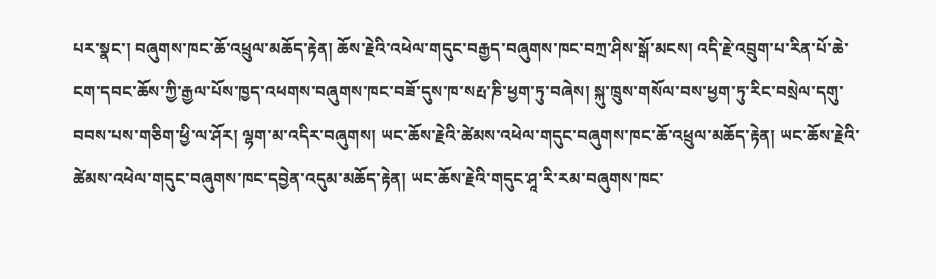པར་སྣང་། བཞུགས་ཁང་ཆོ་འཕྲུལ་མཆོད་རྟེན། ཆོས་རྗེའི་འཕེལ་གདུང་བརྒྱད་བཞུགས་ཁང་བཀྲ་ཤིས་སྒོ་མངས། འདི་རྗེ་འབྲུག་པ་རིན་པོ་ཆེ་ངག་དབང་ཆོས་ཀྱི་རྒྱལ་པོས་ཁྱད་འཕགས་བཞུགས་ཁང་བཟོ་དུས་ཁ་སརྤ་ཎི་ཕྱག་ཏུ་བཞེས། སྐུ་ཁྲུས་གསོལ་བས་ཕྱག་ཏུ་རིང་བསྲེལ་དགུ་བབས་པས་གཅིག་ཕྱི་ལ་ཤོར། ལྷག་མ་འདིར་བཞུགས། ཡང་ཆོས་རྗེའི་ཚེམས་འཕེལ་གདུང་བཞུགས་ཁང་ཆོ་འཕྲུལ་མཆོད་རྟེན། ཡང་ཆོས་རྗེའི་ཚེམས་འཕེལ་གདུང་བཞུགས་ཁང་དབྱེན་འདུམ་མཆོད་རྟེན། ཡང་ཆོས་རྗེའི་གདུང་ཤཱ་རི་རམ་བཞུགས་ཁང་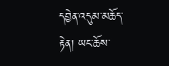དབྱེན་འདུམ་མཆོད་རྟེན། ཡང་ཆོས་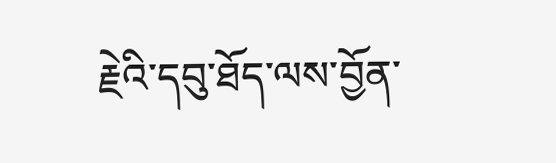རྗེའི་དབུ་ཐོད་ལས་བྱོན་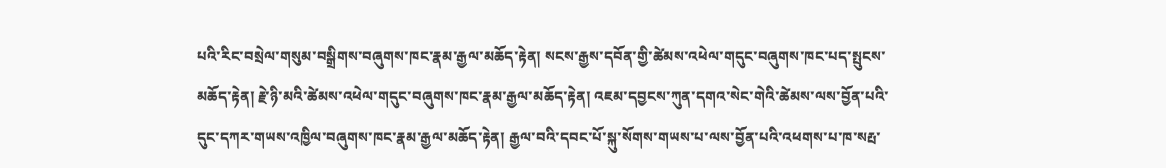པའི་རིང་བསྲེལ་གསུམ་བསྒྲིགས་བཞུགས་ཁང་རྣམ་རྒྱལ་མཆོད་རྟེན། སངས་རྒྱས་དབོན་གྱི་ཚེམས་འཕེལ་གདུང་བཞུགས་ཁང་པད་སྤུངས་མཆོད་རྟེན། རྗེ་ཉི་མའི་ཚེམས་འཕེལ་གདུང་བཞུགས་ཁང་རྣམ་རྒྱལ་མཆོད་རྟེན། འཇམ་དབྱངས་ཀུན་དགའ་སེང་གེའི་ཚེམས་ལས་བྱོན་པའི་དུང་དཀར་གཡས་འཁྱིལ་བཞུགས་ཁང་རྣམ་རྒྱལ་མཆོད་རྟེན། རྒྱལ་བའི་དབང་པོ་སྐུ་སོགས་གཡས་པ་ལས་བྱོན་པའི་འཕགས་པ་ཁ་སརྤ་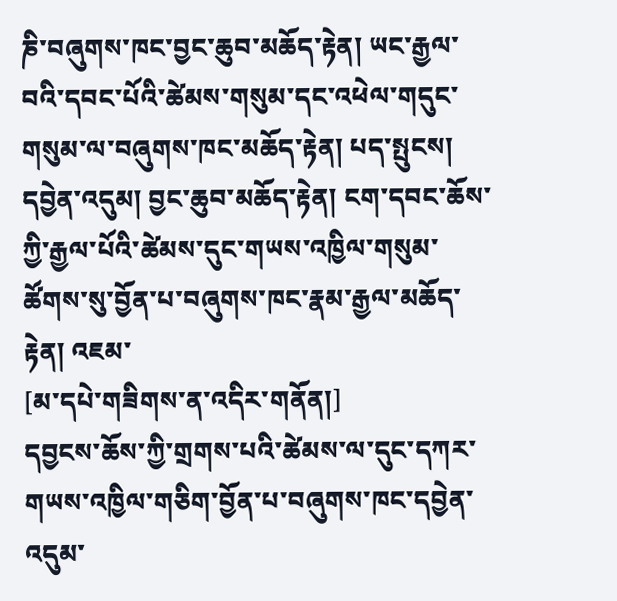ཎི་བཞུགས་ཁང་བྱང་ཆུབ་མཆོད་རྟེན། ཡང་རྒྱལ་བའི་དབང་པོའི་ཚེམས་གསུམ་དང་འཕེལ་གདུང་གསུམ་ལ་བཞུགས་ཁང་མཆོད་རྟེན། པད་སྤུངས། དབྱེན་འདུམ། བྱང་ཆུབ་མཆོད་རྟེན། ངག་དབང་ཆོས་ཀྱི་རྒྱལ་པོའི་ཚེམས་དུང་གཡས་འཁྱིལ་གསུམ་ཚོགས་སུ་བྱོན་པ་བཞུགས་ཁང་རྣམ་རྒྱལ་མཆོད་རྟེན། འཇམ་
[མ་དཔེ་གཟིགས་ན་འདིར་གནོན།]
དབྱངས་ཆོས་ཀྱི་གྲགས་པའི་ཚེམས་ལ་དུང་དཀར་གཡས་འཁྱིལ་གཅིག་བྱོན་པ་བཞུགས་ཁང་དབྱེན་འདུམ་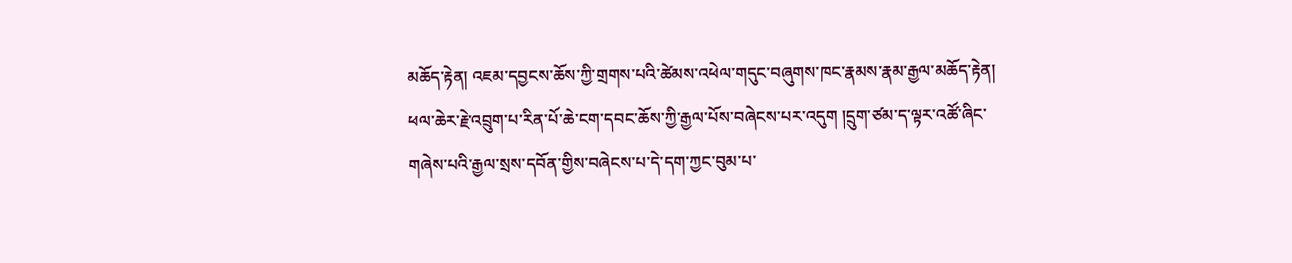མཆོད་རྟེན། འཇམ་དབྱངས་ཆོས་ཀྱི་གྲགས་པའི་ཚེམས་འཕེལ་གདུང་བཞུགས་ཁང་རྣམས་རྣམ་རྒྱལ་མཆོད་རྟེན། ཕལ་ཆེར་རྗེ་འབྲུག་པ་རིན་པོ་ཆེ་ངག་དབང་ཆོས་ཀྱི་རྒྱལ་པོས་བཞེངས་པར་འདུག །དྲུག་ཙམ་ད་ལྟར་འཚོ་ཞིང་གཞེས་པའི་རྒྱལ་སྲས་དབོན་གྱིས་བཞེངས་པ་དེ་དག་ཀྱང་བུམ་པ་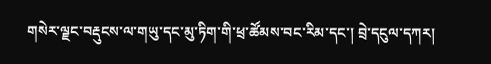གསེར་ལྗང་བརྡུངས་ལ་གཡུ་དང་མུ་ཏིག་གི་ཕྲ་ཚོམས་བང་རིམ་དང་། བྲེ་དངུལ་དཀར།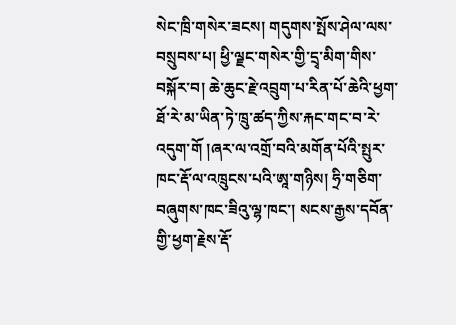སེང་ཁྲི་གསེར་ཟངས། གདུགས་སྤོས་ཤེལ་ལས་བསྲུབས་པ། ཕྱི་ལྗང་གསེར་གྱི་དྲྭ་མིག་གིས་བསྐོར་བ། ཆེ་ཆུང་རྗེ་འབྲུག་པ་རིན་པོ་ཆེའི་ཕྱག་ཐོ་རེ་མ་ཡིན་ཏེ་ཁྲུ་ཚད་ཀྱིས་རྐང་གང་བ་རེ་འདུག་གོ །ཞར་ལ་འགྲོ་བའི་མགོན་པོའི་སྤུར་ཁང་རྡོ་ལ་འཁྲུངས་པའི་ཨཱ་གཉིས། ཧྲི་གཅིག་བཞུགས་ཁང་ཟིའུ་ལྷ་ཁང་། སངས་རྒྱས་དབོན་གྱི་ཕྱག་རྗེས་རྡོ་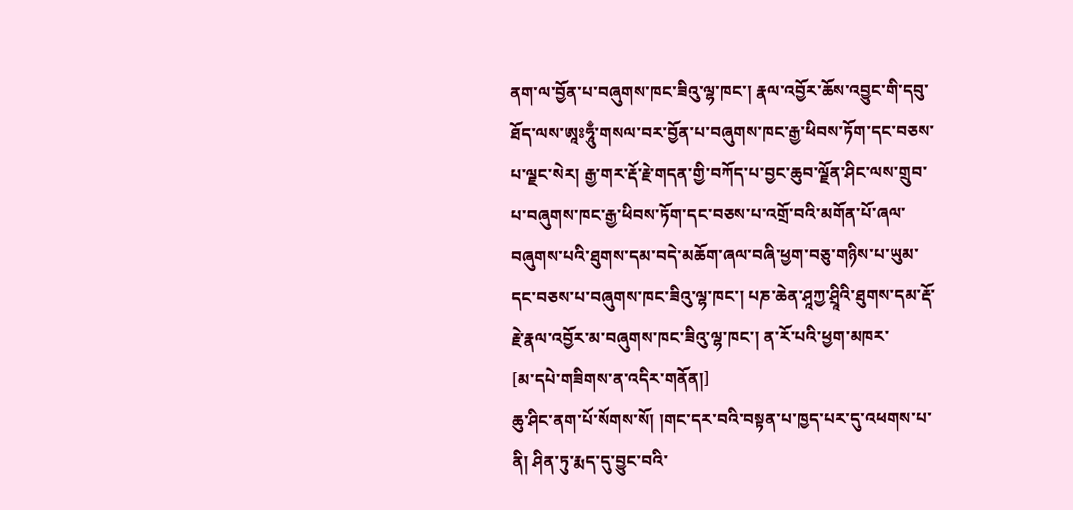ནག་ལ་བྱོན་པ་བཞུགས་ཁང་ཟིའུ་ལྷ་ཁང་། རྣལ་འབྱོར་ཆོས་འབྱུང་གི་དབུ་ཐོད་ལས་ཨཱཿཧཱུྃ་གསལ་བར་བྱོན་པ་བཞུགས་ཁང་རྒྱ་ཕིབས་ཏོག་དང་བཅས་པ་ལྗང་སེར། རྒྱ་གར་རྡོ་རྗེ་གདན་གྱི་བཀོད་པ་བྱང་ཆུབ་ལྗོན་ཤིང་ལས་གྲུབ་པ་བཞུགས་ཁང་རྒྱ་ཕིབས་ཏོག་དང་བཅས་པ་འགྲོ་བའི་མགོན་པོ་ཞལ་བཞུགས་པའི་ཐུགས་དམ་བདེ་མཆོག་ཞལ་བཞི་ཕྱག་བཅུ་གཉིས་པ་ཡུམ་དང་བཅས་པ་བཞུགས་ཁང་ཟིའུ་ལྷ་ཁང་། པཎ་ཆེན་ཤཱཀྱ་ཤྲཱིའི་ཐུགས་དམ་རྡོ་རྗེ་རྣལ་འབྱོར་མ་བཞུགས་ཁང་ཟིའུ་ལྷ་ཁང་། ན་རོ་པའི་ཕྱག་མཁར་
[མ་དཔེ་གཟིགས་ན་འདིར་གནོན།]
ཆུ་ཤིང་ནག་པོ་སོགས་སོ། །གང་དར་བའི་བསྟན་པ་ཁྱད་པར་དུ་འཕགས་པ་ནི། ཤིན་ཏུ་རྨད་དུ་བྱུང་བའི་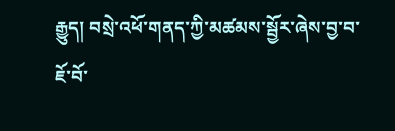རྒྱུད། བསྲེ་འཕོ་གནད་ཀྱི་མཚམས་སྦྱོར་ཞེས་བྱ་བ་ཇོ་བོ་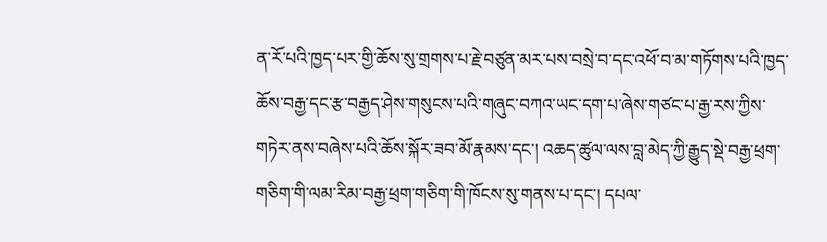ན་རོ་པའི་ཁྱད་པར་གྱི་ཆོས་སུ་གྲགས་པ་རྗེ་བཙུན་མར་པས་བསྲེ་བ་དང་འཕོ་བ་མ་གཏོགས་པའི་ཁྱད་ཆོས་བརྒྱ་དང་རྩ་བརྒྱད་ཤེས་གསུངས་པའི་གཞུང་བཀའ་ཡང་དག་པ་ཞེས་གཙང་པ་རྒྱ་རས་ཀྱིས་གཏེར་ནས་བཞེས་པའི་ཆོས་སྐོར་ཟབ་མོ་རྣམས་དང་། འཆད་ཚུལ་ལས་བླ་མེད་ཀྱི་རྒྱུད་སྡེ་བརྒྱ་ཕྲག་གཅིག་གི་ལམ་རིམ་བརྒྱ་ཕྲག་གཅིག་གི་ཁོངས་སུ་གནས་པ་དང་། དཔལ་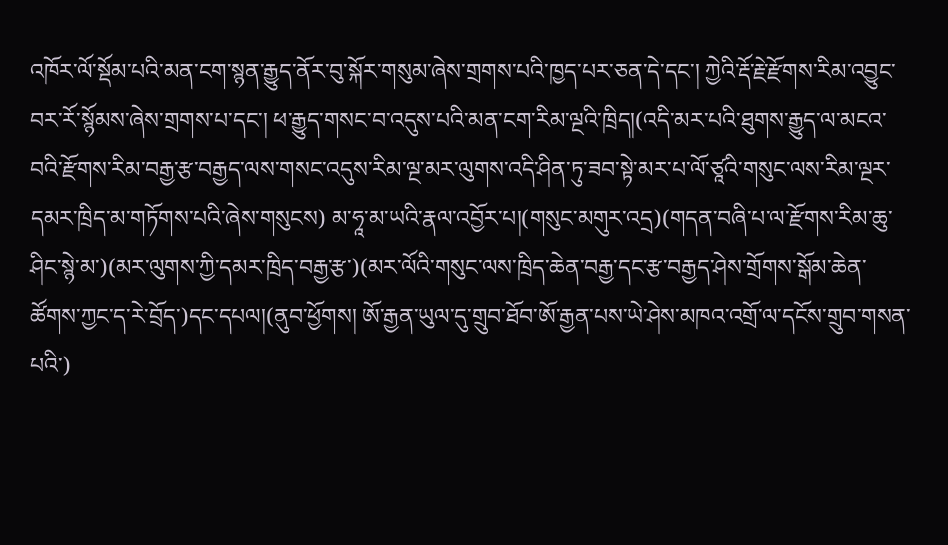འཁོར་ལོ་སྡོམ་པའི་མན་ངག་སྙན་རྒྱུད་ནོར་བུ་སྐོར་གསུམ་ཞེས་གྲགས་པའི་ཁྱད་པར་ཅན་དེ་དང་། ཀྱེའི་རྡོ་རྗེ་རྫོགས་རིམ་འབྱུང་བར་རོ་སྙོམས་ཞེས་གྲགས་པ་དང་། ཕ་རྒྱུད་གསང་བ་འདུས་པའི་མན་ངག་རིམ་ལྔའི་ཁྲིད།(འདི་མར་པའི་ཐུགས་རྒྱུད་ལ་མངའ་བའི་རྫོགས་རིམ་བརྒྱ་རྩ་བརྒྱད་ལས་གསང་འདུས་རིམ་ལྔ་མར་ལུགས་འདི་ཤིན་ཏུ་ཟབ་སྟེ་མར་པ་ལོ་ཙཱའི་གསུང་ལས་རིམ་ལྔར་དམར་ཁྲིད་མ་གཏོགས་པའི་ཞེས་གསུངས) མ་ཧཱ་མ་ཡའི་རྣལ་འབྱོར་པ།(གསུང་མགུར་འདྲ)(གདན་བཞི་པ་ལ་རྫོགས་རིམ་ཆུ་ཤིང་སྙེ་མ་)(མར་ལུགས་ཀྱི་དམར་ཁྲིད་བརྒྱ་རྩ་)(མར་ལོའི་གསུང་ལས་ཁྲིད་ཆེན་བརྒྱ་དང་རྩ་བརྒྱད་ཤེས་གྲོགས་སྒོམ་ཆེན་ཚོགས་ཀྱང་ད་རེ་བྲོད་)དང་དཔལ།(ནུབ་ཕྱོགས། ཨོ་རྒྱན་ཡུལ་དུ་གྲུབ་ཐོབ་ཨོ་རྒྱན་པས་ཡེ་ཤེས་མཁའ་འགྲོ་ལ་དངོས་གྲུབ་གསན་པའི་)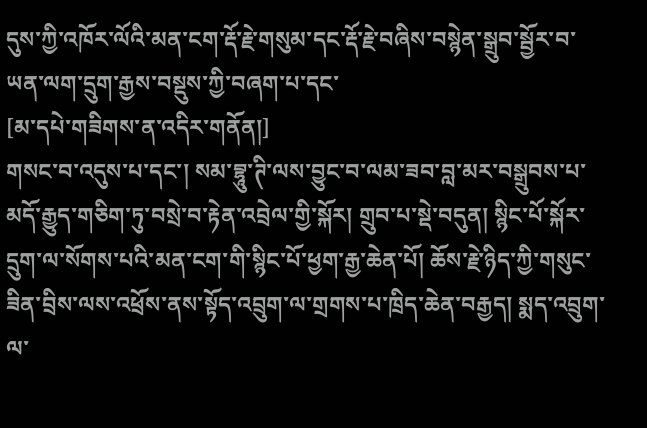དུས་ཀྱི་འཁོར་ལོའི་མན་ངག་རྡོ་རྗེ་གསུམ་དང་རྡོ་རྗེ་བཞིས་བསྙེན་སྒྲུབ་སྦྱོར་བ་ཡན་ལག་དྲུག་རྒྱས་བསྡུས་ཀྱི་བཞག་པ་དང་
[མ་དཔེ་གཟིགས་ན་འདིར་གནོན།]
གསང་བ་འདུས་པ་དང་། སམ་བྷཱུ་ཊི་ལས་བྱུང་བ་ལམ་ཟབ་བླ་མར་བསྒྲུབས་པ་མདོ་རྒྱུད་གཅིག་ཏུ་བསྲེ་བ་རྟེན་འབྲེལ་གྱི་སྐོར། གྲུབ་པ་སྡེ་བདུན། སྙིང་པོ་སྐོར་དྲུག་ལ་སོགས་པའི་མན་ངག་གི་སྙིང་པོ་ཕྱག་རྒྱ་ཆེན་པོ། ཆོས་རྗེ་ཉིད་ཀྱི་གསུང་ཟིན་བྲིས་ལས་འཕྲོས་ནས་སྟོད་འབྲུག་ལ་གྲགས་པ་ཁྲིད་ཆེན་བརྒྱད། སྨད་འབྲུག་ལ་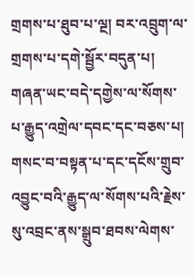གྲགས་པ་ཐུབ་པ་ལྔ། བར་འབྲུག་ལ་གྲགས་པ་དགེ་སྦྱོར་བདུན་པ། གཞན་ཡང་བདེ་དགྱེས་ལ་སོགས་པ་རྒྱུད་འགྲེལ་དབང་དང་བཅས་པ། གསང་བ་བསྟན་པ་དང་དངོས་གྲུབ་འབྱུང་བའི་རྒྱུད་ལ་སོགས་པའི་རྗེས་སུ་འབྲང་ནས་སྒྲུབ་ཐབས་ལེགས་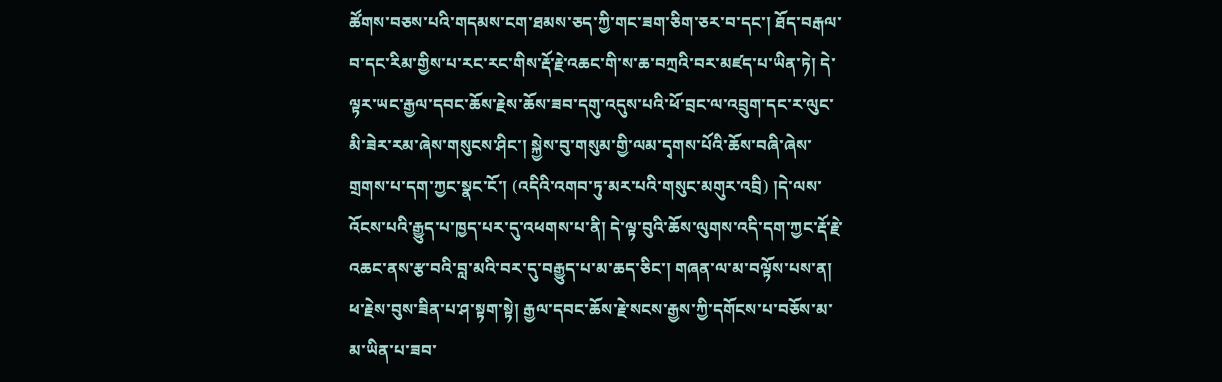ཚོགས་བཅས་པའི་གདམས་ངག་ཐམས་ཅད་ཀྱི་གང་ཟག་ཅིག་ཅར་བ་དང་། ཐོད་བརྒལ་བ་དང་རིམ་གྱིས་པ་རང་རང་གིས་རྡོ་རྗེ་འཆང་གི་ས་ཆ་བཀྲའི་བར་མཛད་པ་ཡིན་ཏེ། དེ་ལྟར་ཡང་རྒྱལ་དབང་ཆོས་རྗེས་ཆོས་ཟབ་དགུ་འདུས་པའི་ཕོ་བྲང་ལ་འབྲུག་དང་ར་ལུང་མི་ཟེར་རམ་ཞེས་གསུངས་ཤིང་། སྐྱེས་བུ་གསུམ་གྱི་ལམ་དྭགས་པོའི་ཆོས་བཞི་ཞེས་གྲགས་པ་དག་ཀྱང་སྣང་ངོ་། (འདིའི་འགབ་ཏུ་མར་པའི་གསུང་མགུར་འབྲི) །དེ་ལས་འོངས་པའི་རྒྱུད་པ་ཁྱད་པར་དུ་འཕགས་པ་ནི། དེ་ལྟ་བུའི་ཆོས་ལུགས་འདི་དག་ཀྱང་རྡོ་རྗེ་འཆང་ནས་རྩ་བའི་བླ་མའི་བར་དུ་བརྒྱུད་པ་མ་ཆད་ཅིང་། གཞན་ལ་མ་བལྟོས་པས་ན། ཕ་རྗེས་བུས་ཟིན་པ་ཤ་སྟག་སྟེ། རྒྱལ་དབང་ཆོས་རྗེ་སངས་རྒྱས་ཀྱི་དགོངས་པ་བཅོས་མ་མ་ཡིན་པ་ཟབ་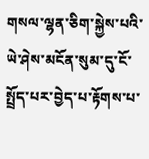གསལ་ལྷན་ཅིག་སྐྱེས་པའི་ཡེ་ཤེས་མངོན་སུམ་དུ་ངོ་སྤྲོད་པར་བྱེད་པ་རྟོགས་པ་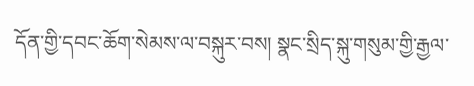དོན་གྱི་དབང་ཆོག་སེམས་ལ་བསྐུར་བས། སྣང་སྲིད་སྐུ་གསུམ་གྱི་རྒྱལ་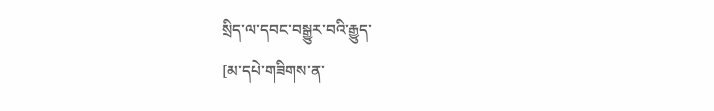སྲིད་ལ་དབང་བསྒྱུར་བའི་རྒྱུད་
[མ་དཔེ་གཟིགས་ན་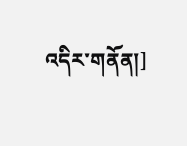འདིར་གནོན།]